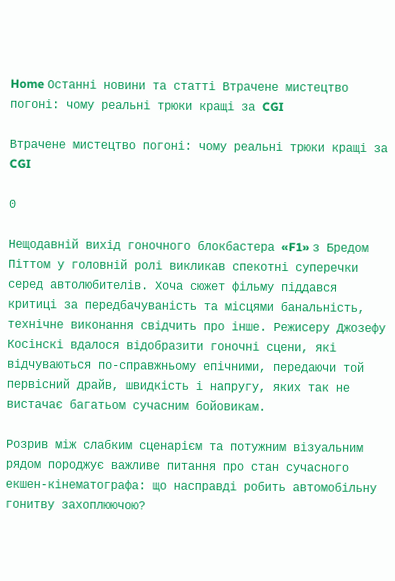Home Останні новини та статті Втрачене мистецтво погоні: чому реальні трюки кращі за CGI

Втрачене мистецтво погоні: чому реальні трюки кращі за CGI

0

Нещодавній вихід гоночного блокбастера «F1» з Бредом Піттом у головній ролі викликав спекотні суперечки серед автолюбителів. Хоча сюжет фільму піддався критиці за передбачуваність та місцями банальність, технічне виконання свідчить про інше. Режисеру Джозефу Косінскі вдалося відобразити гоночні сцени, які відчуваються по-справжньому епічними, передаючи той первісний драйв, швидкість і напругу, яких так не вистачає багатьом сучасним бойовикам.

Розрив між слабким сценарієм та потужним візуальним рядом породжує важливе питання про стан сучасного екшен-кінематографа: що насправді робить автомобільну гонитву захоплюючою?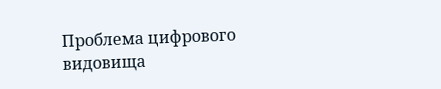Проблема цифрового видовища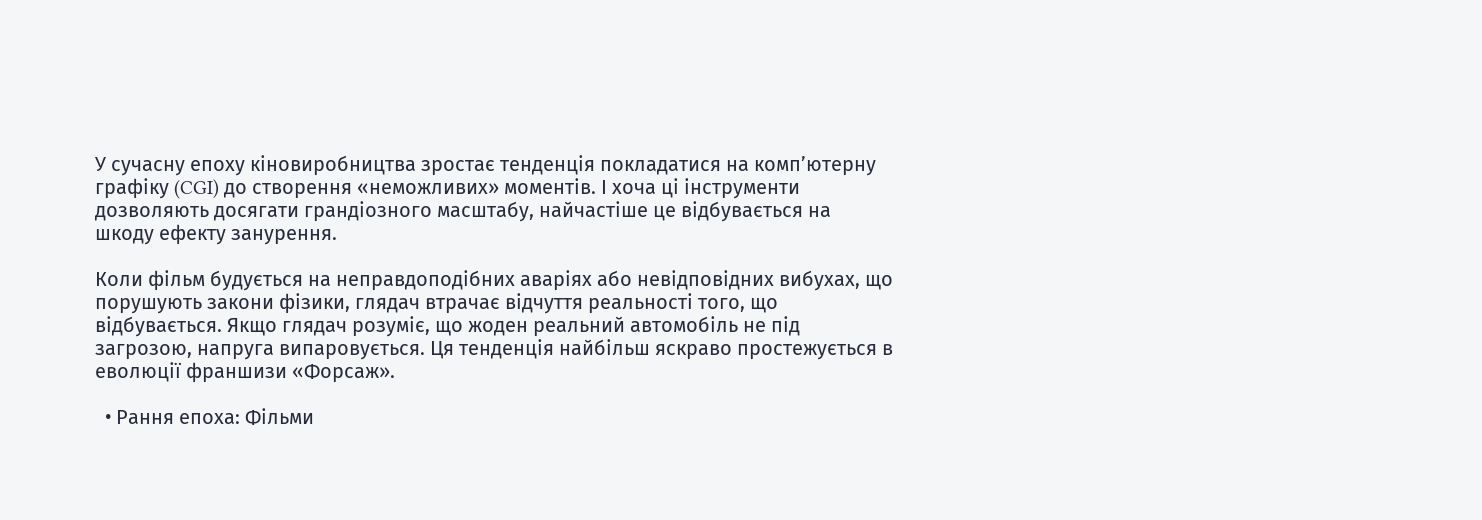У сучасну епоху кіновиробництва зростає тенденція покладатися на комп’ютерну графіку (CGI) до створення «неможливих» моментів. І хоча ці інструменти дозволяють досягати грандіозного масштабу, найчастіше це відбувається на шкоду ефекту занурення.

Коли фільм будується на неправдоподібних аваріях або невідповідних вибухах, що порушують закони фізики, глядач втрачає відчуття реальності того, що відбувається. Якщо глядач розуміє, що жоден реальний автомобіль не під загрозою, напруга випаровується. Ця тенденція найбільш яскраво простежується в еволюції франшизи «Форсаж».

  • Рання епоха: Фільми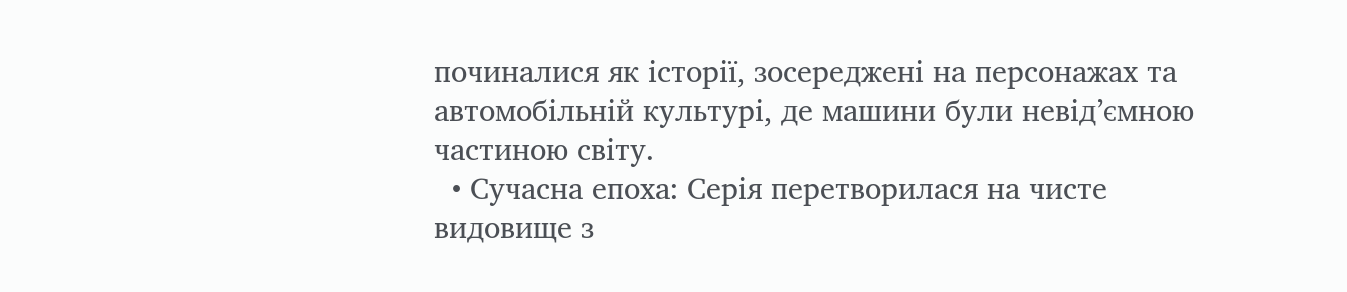починалися як історії, зосереджені на персонажах та автомобільній культурі, де машини були невід’ємною частиною світу.
  • Сучасна епоха: Серія перетворилася на чисте видовище з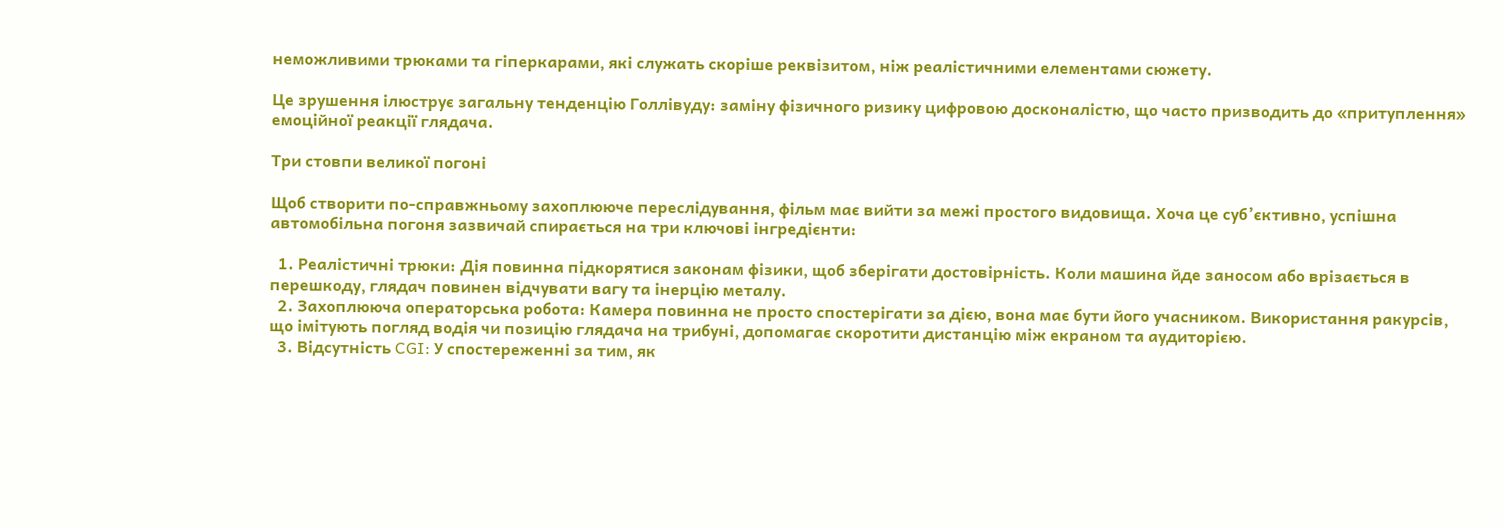неможливими трюками та гіперкарами, які служать скоріше реквізитом, ніж реалістичними елементами сюжету.

Це зрушення ілюструє загальну тенденцію Голлівуду: заміну фізичного ризику цифровою досконалістю, що часто призводить до «притуплення» емоційної реакції глядача.

Три стовпи великої погоні

Щоб створити по-справжньому захоплююче переслідування, фільм має вийти за межі простого видовища. Хоча це суб’єктивно, успішна автомобільна погоня зазвичай спирається на три ключові інгредієнти:

  1. Реалістичні трюки: Дія повинна підкорятися законам фізики, щоб зберігати достовірність. Коли машина йде заносом або врізається в перешкоду, глядач повинен відчувати вагу та інерцію металу.
  2. Захоплююча операторська робота: Камера повинна не просто спостерігати за дією, вона має бути його учасником. Використання ракурсів, що імітують погляд водія чи позицію глядача на трибуні, допомагає скоротити дистанцію між екраном та аудиторією.
  3. Відсутність CGI: У спостереженні за тим, як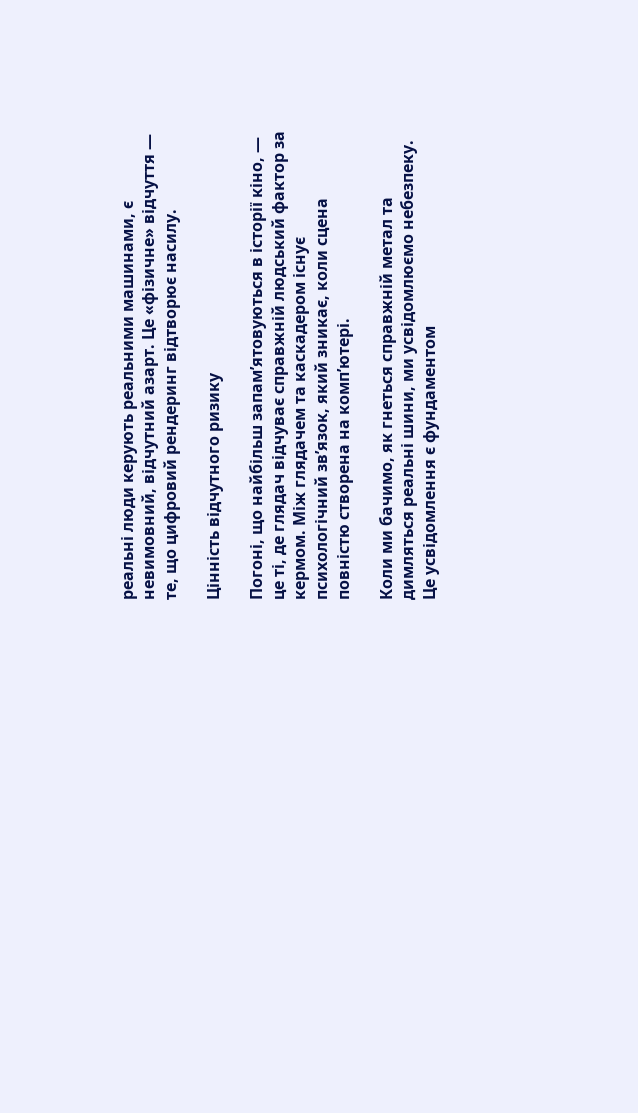реальні люди керують реальними машинами, є невимовний, відчутний азарт. Це «фізичне» відчуття — те, що цифровий рендеринг відтворює насилу.

Цінність відчутного ризику

Погоні, що найбільш запам’ятовуються в історії кіно, — це ті, де глядач відчуває справжній людський фактор за кермом. Між глядачем та каскадером існує психологічний зв’язок, який зникає, коли сцена повністю створена на комп’ютері.

Коли ми бачимо, як гнеться справжній метал та димляться реальні шини, ми усвідомлюємо небезпеку. Це усвідомлення є фундаментом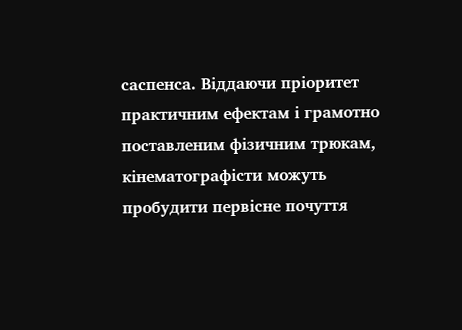саспенса. Віддаючи пріоритет практичним ефектам і грамотно поставленим фізичним трюкам, кінематографісти можуть пробудити первісне почуття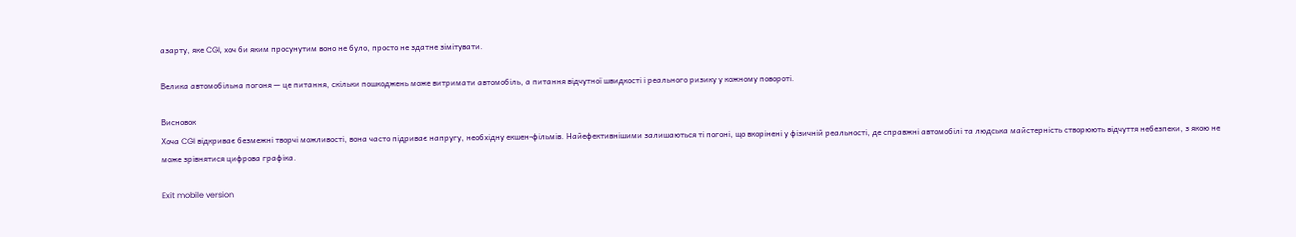азарту, яке CGI, хоч би яким просунутим воно не було, просто не здатне зімітувати.

Велика автомобільна погоня — це питання, скільки пошкоджень може витримати автомобіль, а питання відчутної швидкості і реального ризику у кожному повороті.

Висновок
Хоча CGI відкриває безмежні творчі можливості, вона часто підриває напругу, необхідну екшен-фільмів. Найефективнішими залишаються ті погоні, що вкорінені у фізичній реальності, де справжні автомобілі та людська майстерність створюють відчуття небезпеки, з якою не може зрівнятися цифрова графіка.

Exit mobile version